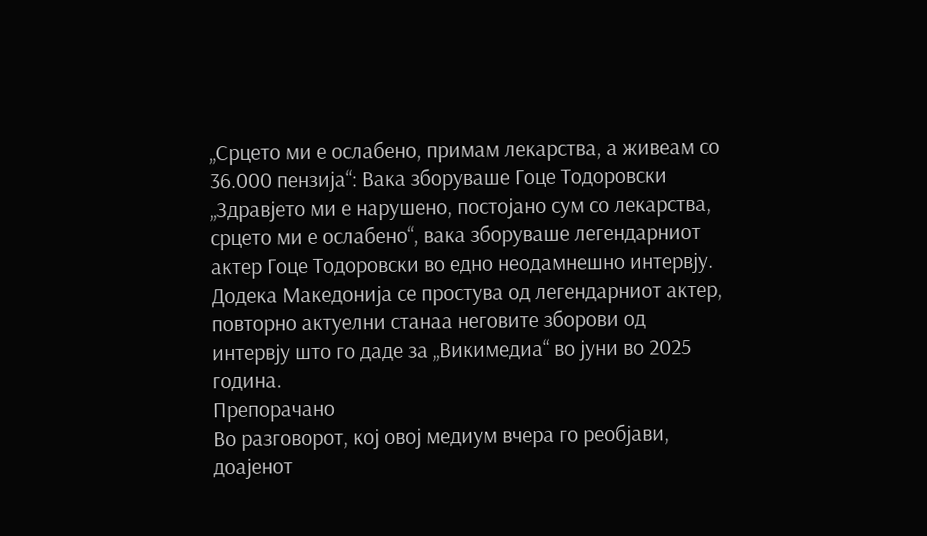„Срцето ми е ослабено, примам лекарства, а живеам со 36.000 пензија“: Вака зборуваше Гоце Тодоровски
„Здравјето ми е нарушено, постојано сум со лекарства, срцето ми е ослабено“, вака зборуваше легендарниот актер Гоце Тодоровски во едно неодамнешно интервју. Додека Македонија се простува од легендарниот актер, повторно актуелни станаа неговите зборови од интервју што го даде за „Викимедиа“ во јуни во 2025 година.
Препорачано
Во разговорот, кој овој медиум вчера го реобјави, доајенот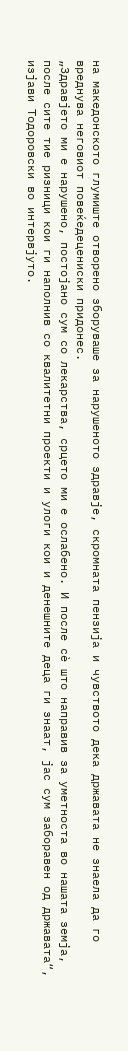на македонското глумиште отворено зборуваше за нарушеното здравје, скромната пензија и чувството дека државата не знаела да го вреднува неговиот повеќедецениски придонес.
„Здравјето ми е нарушено, постојано сум со лекарства, срцето ми е ослабено. И после сè што направив за уметноста во нашата земја, после сите тие ризници кои ги наполнив со квалитетни проекти и улоги кои и денешните деца ги знаат, јас сум заборавен од државата“, изјави Тодоровски во интервјуто.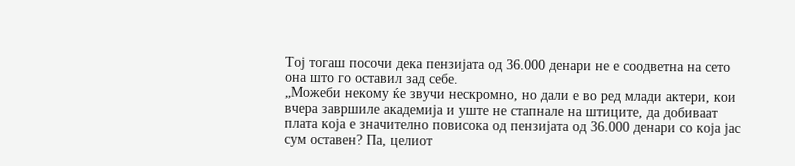Тој тогаш посочи дека пензијата од 36.000 денари не е соодветна на сето она што го оставил зад себе.
„Можеби некому ќе звучи нескромно, но дали е во ред млади актери, кои вчера завршиле академија и уште не стапнале на штиците, да добиваат плата која е значително повисока од пензијата од 36.000 денари со која јас сум оставен? Па, целиот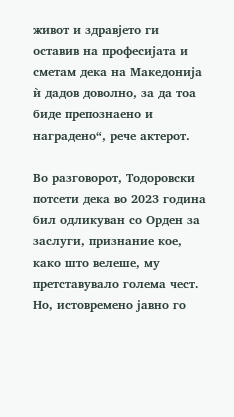живот и здравјето ги оставив на професијата и сметам дека на Македонија ѝ дадов доволно, за да тоа биде препознаено и наградено“, рече актерот.

Во разговорот, Тодоровски потсети дека во 2023 година бил одликуван со Орден за заслуги, признание кое, како што велеше, му претставувало голема чест. Но, истовремено јавно го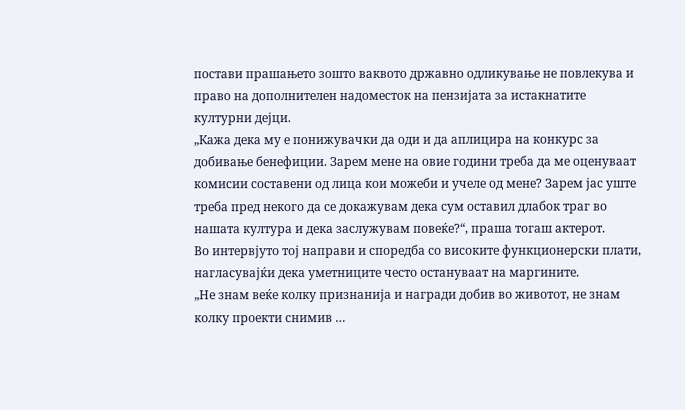постави прашањето зошто ваквото државно одликување не повлекува и право на дополнителен надоместок на пензијата за истакнатите културни дејци.
„Кажа дека му е понижувачки да оди и да аплицира на конкурс за добивање бенефиции. Зарем мене на овие години треба да ме оценуваат комисии составени од лица кои можеби и учеле од мене? Зарем јас уште треба пред некого да се докажувам дека сум оставил длабок траг во нашата култура и дека заслужувам повеќе?“, праша тогаш актерот.
Во интервјуто тој направи и споредба со високите функционерски плати, нагласувајќи дека уметниците често остануваат на маргините.
„Не знам веќе колку признанија и награди добив во животот, не знам колку проекти снимив …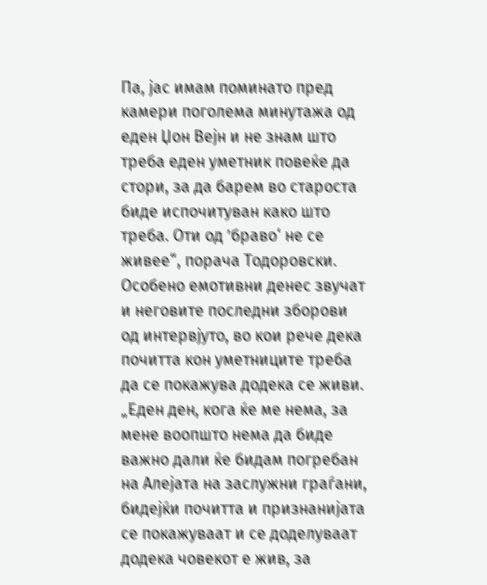Па, јас имам поминато пред камери поголема минутажа од еден Џон Вејн и не знам што треба еден уметник повеќе да стори, за да барем во староста биде испочитуван како што треба. Оти од ’браво‘ не се живее“, порача Тодоровски.
Особено емотивни денес звучат и неговите последни зборови од интервјуто, во кои рече дека почитта кон уметниците треба да се покажува додека се живи.
„Еден ден, кога ќе ме нема, за мене воопшто нема да биде важно дали ќе бидам погребан на Алејата на заслужни граѓани, бидејќи почитта и признанијата се покажуваат и се доделуваат додека човекот е жив, за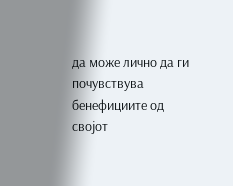да може лично да ги почувствува бенефициите од својот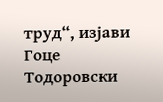труд“, изјави Гоце Тодоровски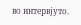во интервјуто.